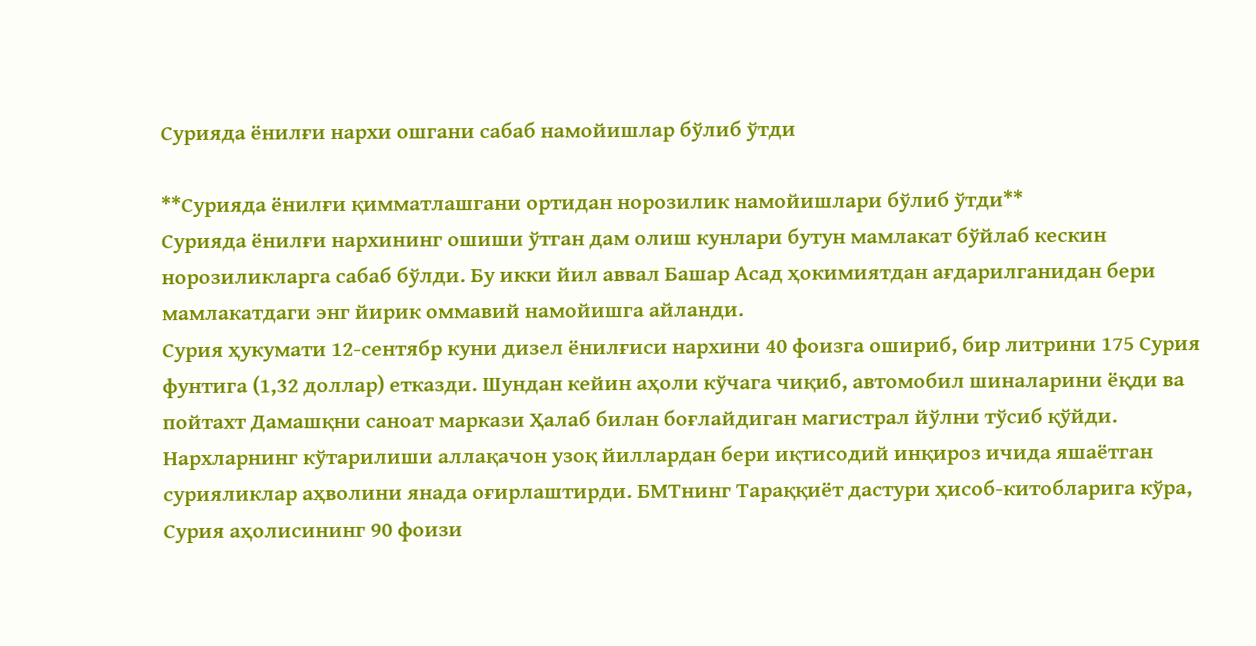Сурияда ёнилғи нархи ошгани сабаб намойишлар бўлиб ўтди

**Сурияда ёнилғи қимматлашгани ортидан норозилик намойишлари бўлиб ўтди**
Сурияда ёнилғи нархининг ошиши ўтган дам олиш кунлари бутун мамлакат бўйлаб кескин норозиликларга сабаб бўлди. Бу икки йил аввал Башар Асад ҳокимиятдан ағдарилганидан бери мамлакатдаги энг йирик оммавий намойишга айланди.
Сурия ҳукумати 12-сентябр куни дизел ёнилғиси нархини 40 фоизга ошириб, бир литрини 175 Сурия фунтига (1,32 доллар) етказди. Шундан кейин аҳоли кўчага чиқиб, автомобил шиналарини ёқди ва пойтахт Дамашқни саноат маркази Ҳалаб билан боғлайдиган магистрал йўлни тўсиб қўйди.
Нархларнинг кўтарилиши аллақачон узоқ йиллардан бери иқтисодий инқироз ичида яшаётган сурияликлар аҳволини янада оғирлаштирди. БМТнинг Тараққиёт дастури ҳисоб-китобларига кўра, Сурия аҳолисининг 90 фоизи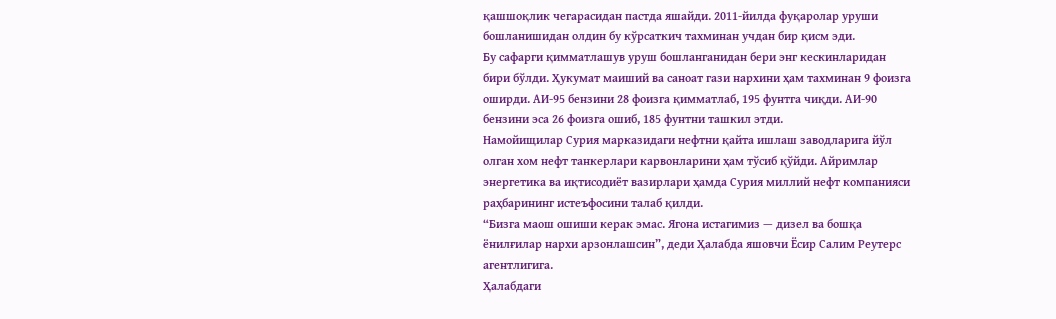қашшоқлик чегарасидан пастда яшайди. 2011-йилда фуқаролар уруши бошланишидан олдин бу кўрсаткич тахминан учдан бир қисм эди.
Бу сафарги қимматлашув уруш бошланганидан бери энг кескинларидан бири бўлди. Ҳукумат маиший ва саноат гази нархини ҳам тахминан 9 фоизга оширди. АИ-95 бензини 28 фоизга қимматлаб, 195 фунтга чиқди. АИ-90 бензини эса 26 фоизга ошиб, 185 фунтни ташкил этди.
Намойищилар Сурия марказидаги нефтни қайта ишлаш заводларига йўл олган хом нефт танкерлари карвонларини ҳам тўсиб қўйди. Айримлар энергетика ва иқтисодиёт вазирлари ҳамда Сурия миллий нефт компанияси раҳбарининг истеъфосини талаб қилди.
“Бизга маош ошиши керак эмас. Ягона истагимиз — дизел ва бошқа ёнилғилар нархи арзонлашсин”, деди Ҳалабда яшовчи Ёсир Салим Реутерс агентлигига.
Ҳалабдаги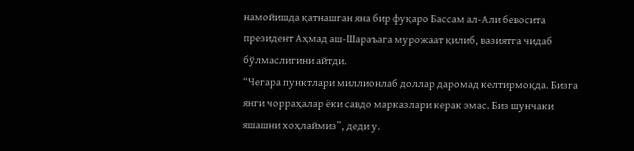намойишда қатнашган яна бир фуқаро Бассам ал-Али бевосита президент Аҳмад аш-Шараъага мурожаат қилиб, вазиятга чидаб бўлмаслигини айтди.
“Чегара пунктлари миллионлаб доллар даромад келтирмоқда. Бизга янги чорраҳалар ёки савдо марказлари керак эмас. Биз шунчаки яшашни хоҳлаймиз”, деди у.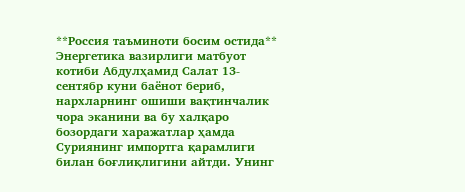**Россия таъминоти босим остида**
Энергетика вазирлиги матбуот котиби Абдулҳамид Салат 13-сентябр куни баёнот бериб, нархларнинг ошиши вақтинчалик чора эканини ва бу халқаро бозордаги харажатлар ҳамда Суриянинг импортга қарамлиги билан боғлиқлигини айтди. Унинг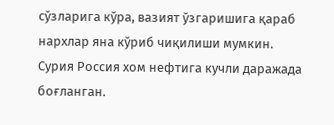сўзларига кўра, вазият ўзгаришига қараб нархлар яна кўриб чиқилиши мумкин.
Сурия Россия хом нефтига кучли даражада боғланган.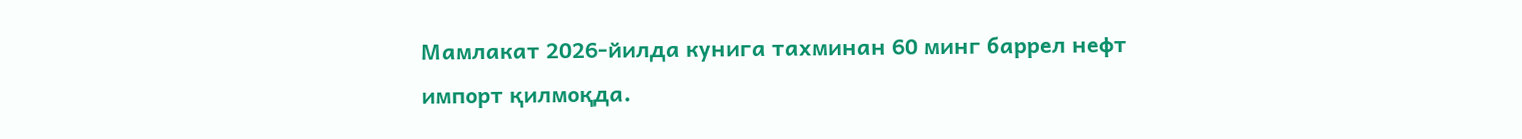Мамлакат 2026-йилда кунига тахминан 60 минг баррел нефт импорт қилмоқда.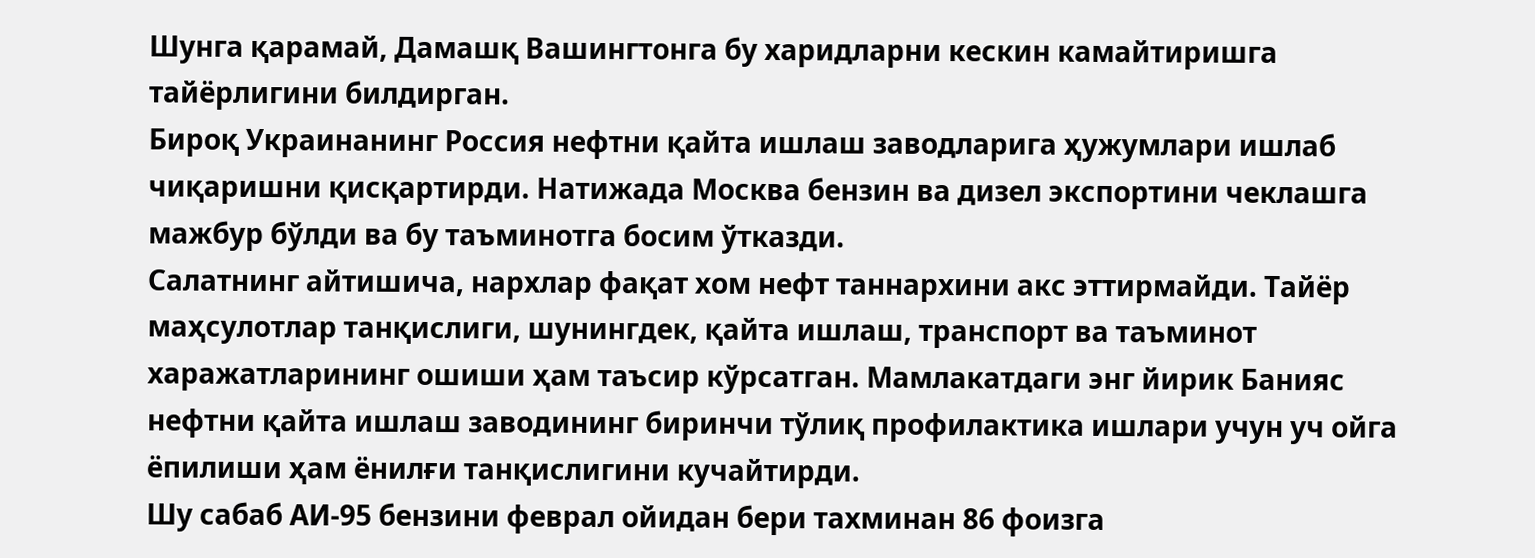Шунга қарамай, Дамашқ Вашингтонга бу харидларни кескин камайтиришга тайёрлигини билдирган.
Бироқ Украинанинг Россия нефтни қайта ишлаш заводларига ҳужумлари ишлаб чиқаришни қисқартирди. Натижада Москва бензин ва дизел экспортини чеклашга мажбур бўлди ва бу таъминотга босим ўтказди.
Салатнинг айтишича, нархлар фақат хом нефт таннархини акс эттирмайди. Тайёр маҳсулотлар танқислиги, шунингдек, қайта ишлаш, транспорт ва таъминот харажатларининг ошиши ҳам таъсир кўрсатган. Мамлакатдаги энг йирик Банияс нефтни қайта ишлаш заводининг биринчи тўлиқ профилактика ишлари учун уч ойга ёпилиши ҳам ёнилғи танқислигини кучайтирди.
Шу сабаб АИ-95 бензини феврал ойидан бери тахминан 86 фоизга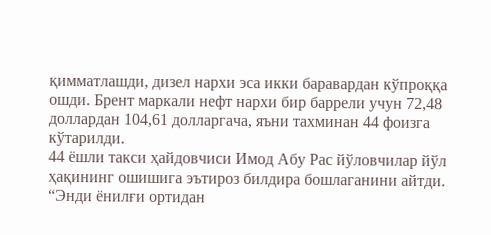қимматлашди, дизел нархи эса икки баравардан кўпроққа ошди. Брент маркали нефт нархи бир баррели учун 72,48 доллардан 104,61 долларгача, яъни тахминан 44 фоизга кўтарилди.
44 ёшли такси ҳайдовчиси Имод Абу Рас йўловчилар йўл ҳақининг ошишига эътироз билдира бошлаганини айтди.
“Энди ёнилғи ортидан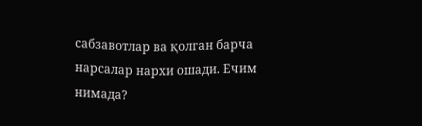сабзавотлар ва қолган барча нарсалар нархи ошади. Ечим нимада?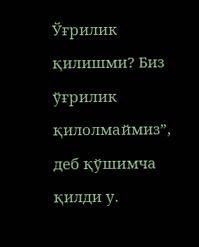Ўғрилик қилишми? Биз ўғрилик қилолмаймиз”, деб қўшимча қилди у.